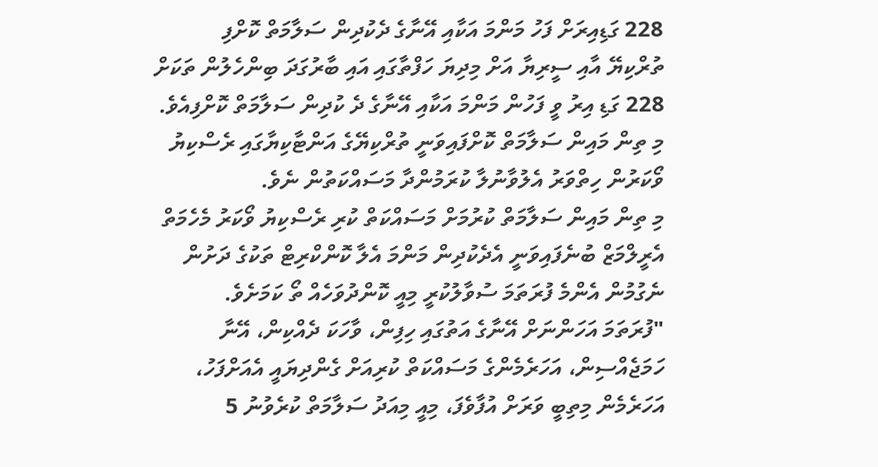228 ގަޑިއިރަށް ފަހު މަންމަ އަކާއި އޭނާގެ ދެކުދިން ސަލާމަތް ކޮށްފި
ތުރްކިޔޭ އާއި ސީރިޔާ އަށް މިދިޔަ ހަފްތާގައި އައި ބާރުގަދަ ބިންހެލުން ތަކަށް 228 ގަޑި އިރު ވީ ފަހުން މަންމަ އަކާއި އޭނާގެ ދެ ކުދިން ސަލާމަތް ކޮށްފިއެވެ.
މި ތިން މައިން ސަލާމަތް ކޮށްފައިވަނީ ތުރްކިޔޭގެ އަންޓާކިޔާގައި ރެސްކިޔު ވޯކަރުން ހިތްވަރު އެލުވާނުލާ ކުރަމުންދާ މަސައްކަތުން ނެވެ.
މި ތިން މައިން ސަލާމަތް ކުރުމަށް މަސައްކަތް ކުރި ރެސްކިޔު ވޯކަރު މެހެމަތް އެރީލްމަޒް ބުނެފައިވަނީ އެދެކުދިން މަންމަ އެލާ ކޮންކްރިޓް ތަކުގެ ދަށުން ނެގުމުން އެންމެ ފުރަތަމަ ސުވާލުކުރީ މިއީ ކޮންދުވަހެއް ތޯ ކަމަށެވެ.
"ފުރަތަމަ އަހަންނަށް އޭނާގެ އަތުގައި ހިފިން، ވާހަކަ ދެއްކިން، އޭނާ ހަމަޖެއްސިން، އަހަރެމެންގެ މަސައްކަތް ކުރިއަށް ގެންދިޔައީ އެއަށްފަހު، އަހަރެމެން މިތިބީ ވަރަށް އުފާވެފަ، މިއީ މިއަދު ސަލާމަތް ކުރެވުނު 5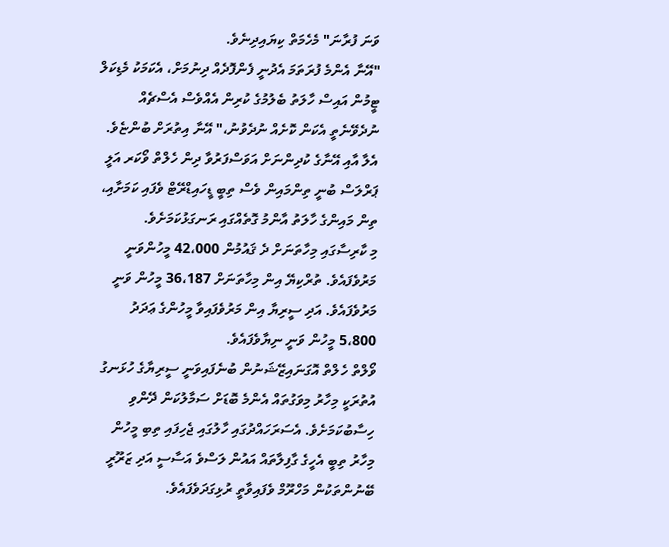ވަނަ ފުރާނަ" މެހެމަތް ކިޔައިދިނެވެ.
"އޭނާ އެންމެ ފުރަތަމަ އެދުނީ ފެންފޮދެއް ދިނުމަށް، އެކަމަކު މެޑިކަލް ޓީމުން އައިސް ހާލަތު ބެލުމުގެ ކުރިން އެއްވެސް އެސްޗެއް ނުދެވޭނެތީ އެކަން ކޮށެއް ނުދެވުނު،" އޭނާ އިތުރަށް ބުންޏެވެ.
އެލާ އާއި އޭނާގެ ކުދިންނަށް އަވަސްފަރުވާ ދިން ހެލްތް ވޯކަރ އަލީ ޕަރްލަސް ބުނީ ތިންމައިން ވެސް ތިބީ ޑީހައިޑްރޭޓް ވެފައި ކަމަށާއި، ތިން މައިންގެ ހާލަތު އާންމު ގޮތެއްގައި ރަނގަޅުކަމަށެވެ.
މި ކާރިސާގައި މިހާތަނަށް ދެ ޤައުމުން 42،000 މީހުންވަނީ މަރުވެފައެވެ. ތުރްކިޔޭ އިން މިހާތަނަށް 36،187 މީހުން ވަނީ މަރުވެފައެވެ. އަދި ސީރިޔާ އިން މަރުވެފައިވާ މީހުންގެ ޢަދަދު 5،800 މީހުން ވަނީ ނިޔާވެފައެވެ.
ވޯލްތް ހެލްތް އޮގަނައިޒޭޝަނުން ބުނެފައިވަނީ ސީރިޔާގެ ހުޅަނގު އުތުރަކީ މިހާރު މިވަގުތައް އެންމެ ބޮޑަށް ސަމާލުކަން ދޭންވި ހިސާބުކަމަށެވެ. އެސަރަހައްދުގައި ހާލުގައި ޖެހިފައި ތިބި މީހުން މިހާރު ތިބީ އެހީގެ ގާފިލާތައް އައުން ލަސްވެ އަސާސީ އަދި ޒަރޫރީ ބޭނުންތަކުން މަހްރޫމް ވެފައިވާތީ ރުޅިގަދަވެފައެވެ.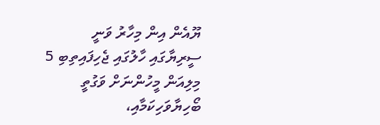ޔޫއެން އިން މިހާރު ވަނީ ސީރިޔާގައި ހާލުގައި ޖެހިފައިތިބި 5 މިލިއަން މީހުންނަށް ވަގުތީ ބޯހިޔާވަހިކަމާއި،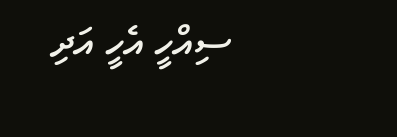ސިއްހީ އެހީ އަދި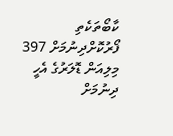ކާބޯތަކެތި ފޯރުކޮށްދިނުމަށް 397 މިލިއަން ޑޮލަރުގެ އެހީ ދިނުމަށް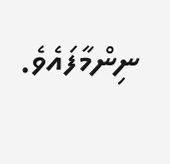ނިންމާފައެވެ.